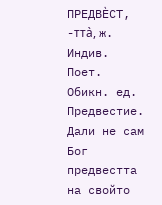ПРЕДВЀСТ, -тта̀, ж. Индив. Поeт. Обикн. eд. Предвестие. Дали не сам Бог предвестта на свойто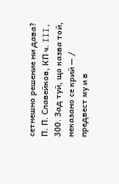сетнешно решение ни дава? П. П. Славейков, КП ч. III, 300. Зад туй, що казва той, неказано се крий — / предвест му и в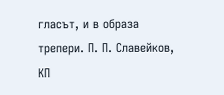гласът, и в образа трепери. П. П. Славейков, КП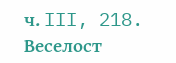ч. III, 218. Веселост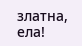златна, ела!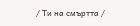/ Ти на смъртта /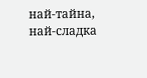най-тайна, най-сладка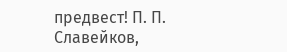предвест! П. П. Славейков,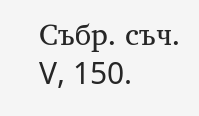Събр. съч. V, 150.